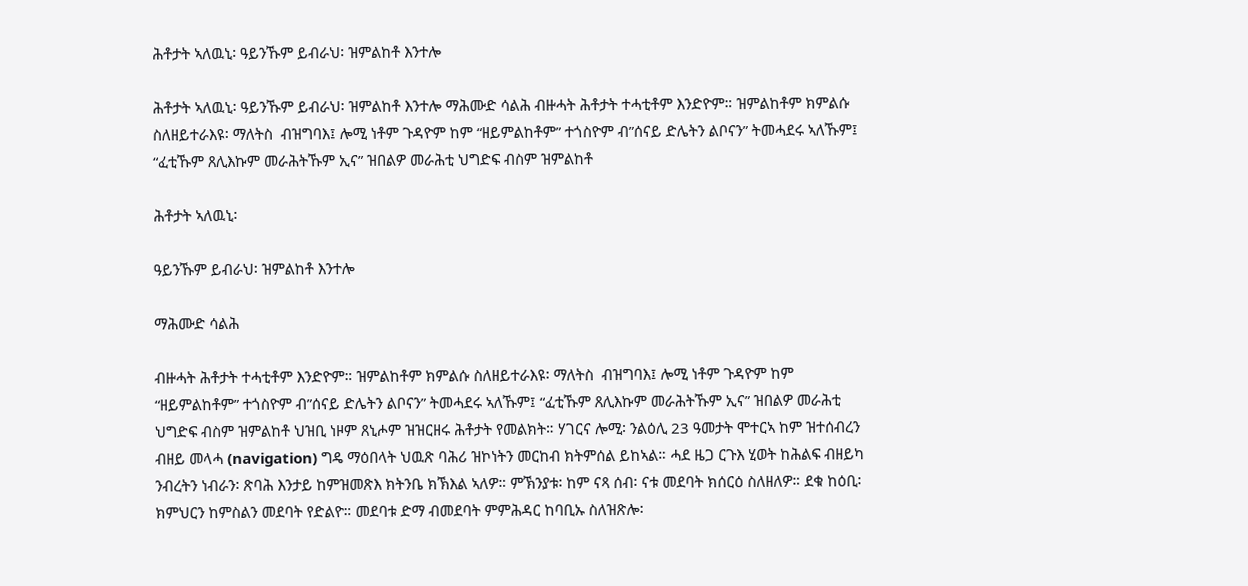ሕቶታት ኣለዉኒ፡ ዓይንኹም ይብራህ፡ ዝምልከቶ እንተሎ

ሕቶታት ኣለዉኒ፡ ዓይንኹም ይብራህ፡ ዝምልከቶ እንተሎ ማሕሙድ ሳልሕ ብዙሓት ሕቶታት ተሓቲቶም እንድዮም። ዝምልከቶም ክምልሱ ስለዘይተራእዩ፡ ማለትስ  ብዝግባእ፤ ሎሚ ነቶም ጉዳዮም ከም “ዘይምልከቶም” ተጎስዮም ብ”ሰናይ ድሌትን ልቦናን” ትመሓደሩ ኣለኹም፤ “ፈቲኹም ጸሊእኩም መራሕትኹም ኢና” ዝበልዎ መራሕቲ ህግድፍ ብስም ዝምልከቶ

ሕቶታት ኣለዉኒ፡

ዓይንኹም ይብራህ፡ ዝምልከቶ እንተሎ

ማሕሙድ ሳልሕ

ብዙሓት ሕቶታት ተሓቲቶም እንድዮም። ዝምልከቶም ክምልሱ ስለዘይተራእዩ፡ ማለትስ  ብዝግባእ፤ ሎሚ ነቶም ጉዳዮም ከም “ዘይምልከቶም” ተጎስዮም ብ”ሰናይ ድሌትን ልቦናን” ትመሓደሩ ኣለኹም፤ “ፈቲኹም ጸሊእኩም መራሕትኹም ኢና” ዝበልዎ መራሕቲ ህግድፍ ብስም ዝምልከቶ ህዝቢ ነዞም ጸኒሖም ዝዝርዘሩ ሕቶታት የመልክት። ሃገርና ሎሚ፡ ንልዕሊ 23 ዓመታት ሞተርኣ ከም ዝተሰብረን ብዘይ መላሓ (navigation) ግዴ ማዕበላት ህዉጽ ባሕሪ ዝኮነትን መርከብ ክትምሰል ይከኣል። ሓደ ዜጋ ርጉእ ሂወት ከሕልፍ ብዘይካ ንብረትን ነብራን፡ ጽባሕ እንታይ ከምዝመጽእ ክትንቤ ክኽእል ኣለዎ። ምኽንያቱ፡ ከም ናጻ ሰብ፡ ናቱ መደባት ክሰርዕ ስለዘለዎ። ደቁ ከዕቢ፡ ክምህርን ከምስልን መደባት የድልዮ። መደባቱ ድማ ብመደባት ምምሕዳር ከባቢኡ ስለዝጽሎ፡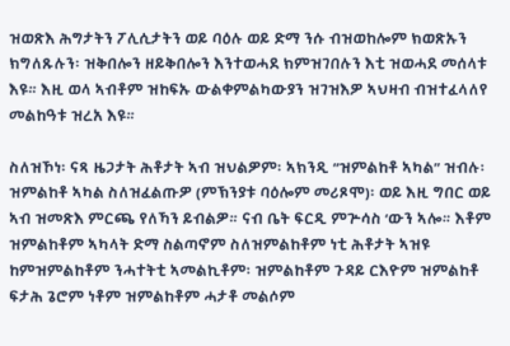ዝወጽእ ሕግታትን ፖሊሲታትን ወይ ባዕሉ ወይ ድማ ንሱ ብዝወከሎም ክወጽኡን ክግለጹሉን፡ ዝቅበሎን ዘይቅበሎን እንተወሓደ ክምዝገበሉን እቲ ዝወሓደ መሰላቱ እዩ። እዚ ወላ ኣብቶም ዝከፍኡ ውልቀምልካውያን ዝገዝእዎ ኣህዛብ ብዝተፈላለየ መልከዓቱ ዝረአ እዩ።

ስለዝኾነ፡ ናጻ ዜጋታት ሕቶታት ኣብ ዝህልዎም፡ ኣክንዲ “ዝምልከቶ ኣካል” ዝብሉ፡ ዝምልከቶ ኣካል ስለዝፈልጡዎ (ምኽንያቱ ባዕሎም መሪጾሞ)፡ ወይ እዚ ግበር ወይ ኣብ ዝመጽእ ምርጫ የለኻን ይብልዎ። ናብ ቤት ፍርዲ ምጕሳስ ‘ውን ኣሎ። እቶም ዝምልከቶም ኣካላት ድማ ስልጣኖም ስለዝምልከቶም ነቲ ሕቶታት ኣዝዩ ከምዝምልከቶም ንሓተትቲ ኣመልኪቶም፡ ዝምልከቶም ጉዳይ ርእዮም ዝምልከቶ ፍታሕ ጌሮም ነቶም ዝምልከቶም ሓታቶ መልሶም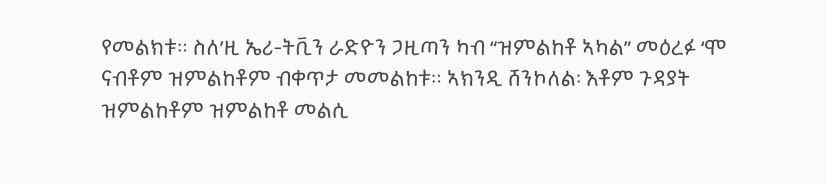የመልክቱ። ስለ’ዚ ኤሪ-ትቪን ራድዮን ጋዚጣን ካብ “ዝምልከቶ ኣካል” መዕረፉ ‘ሞ ናብቶም ዝምልከቶም ብቀጥታ መመልከቱ። ኣክንዲ ሸንኮለል፡ እቶም ጉዳያት ዝምልከቶም ዝምልከቶ መልሲ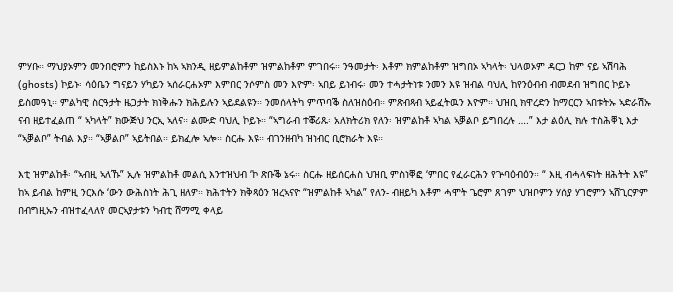ምሃቡ። ማህያኦምን መንበሮምን ከይስእኑ ከኣ ኣክንዲ ዘይምልከቶም ዝምልከቶም ምገበሩ። ንዓመታት፡ እቶም ክምልከቶም ዝግበኦ ኣካላት፡ ህላወኦም ዳርጋ ከም ናይ ኣሽባሕ (ghosts) ኮይኑ፡ ሳዕቤን ግናይን ሃካይን ኣሰራርሐኦም እምበር ንሶምስ መን እዮም፡ ኣበይ ይነብሩ፡ መን ተሓታትነቱ ንመን እዩ ዝብል ባህሊ ከየንዕብብ ብመደብ ዝግበር ኮይኑ ይስመዓኒ። ምልካዊ ስርዓታት ዜጋታት ክነቅሑን ክሕይሉን ኣይደልዩን። ንመሰላትካ ምጥባቕ ስለዝስዕብ። ምጽብጻብ ኣይፈትዉን እዮም። ህዝቢ ክዋረድን ከማርርን ኣበቱትኡ ኣድራሽኡ ናብ ዘይተፈልጠ “ ኣካላት” ክውጅህ ንርኢ ኣለና። ልሙድ ባህሊ ኮይኑ። “ኣግራብ ተቖሪጹ፡ አለክትሪክ የለን፡ ዝምልከቶ ኣካል ኣቓልቦ ይግበረሉ ….” እታ ልዕሊ ክሉ ተስሕቐኒ እታ “ኣቓልቦ” ትብል እያ። “ኣቓልቦ” ኣይትበል። ይክፈሎ ኣሎ። ስርሑ እዩ። ብገንዘብካ ዝነብር ቢሮክራት እዩ።

እቲ ዝምልከቶ፡ “ኣብዚ ኣለኹ” ኢሉ ዝምልከቶ መልሲ እንተዝህብ ‘ኮ ጽቡቕ ኔሩ። ስርሑ ዘይሰርሐስ ህዝቢ ምስነቐፎ ‘ምበር የፈራርሕን የጕባዕብዕን። “ እዚ ብሓላፍነት ዘሕትት እዩ” ከኣ ይብል ከምዚ ንርእሱ ‘ውን ውሕስነት ሕጊ ዘለዎ። ክሕተትን ክቅጻዕን ዝረኣናዮ “ዝምልከቶ ኣካል” የለን- ብዘይካ እቶም ሓሞት ጌሮም ጸገም ህዝቦምን ሃሰያ ሃገሮምን ኣሸጊርዎም በብግዚኡን ብዝተፈላለየ መርኣያታቱን ካብቲ ሸማሚ ቀላይ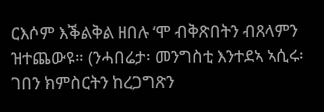ርእሶም እቕልቅል ዘበሉ ‘ሞ ብቅጽበትን ብጸላምን ዝተጨውዩ። (ንሓበሬታ፡ መንግስቲ እንተደኣ ኣሲሩ፡ ገበን ክምስርትን ከረጋግጽን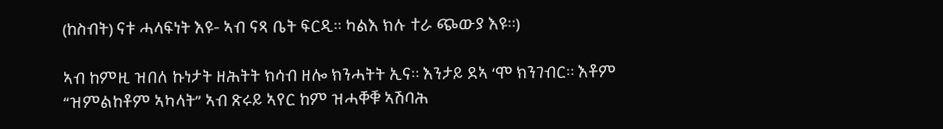(ከስብት) ናቱ ሓላፍነት እዩ- ኣብ ናጻ ቤት ፍርዲ። ካልእ ክሉ ተራ ጭውያ እዩ።)

ኣብ ከምዚ ዝበለ ኩነታት ዘሕትት ክሳብ ዘሎ ክንሓትት ኢና። እንታይ ደኣ ‘ሞ ክንገብር። እቶም “ዝምልከቶም ኣካላት” ኣብ ጽሩይ ኣየር ከም ዝሓቐቑ ኣሽባሕ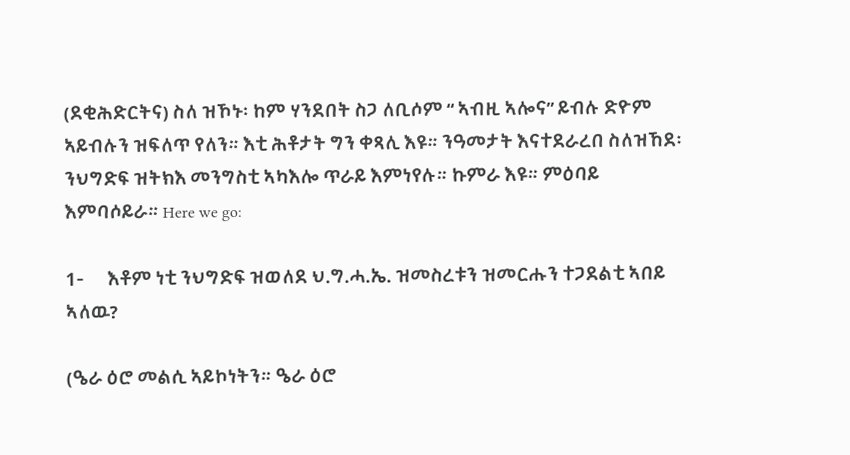(ደቂሕድርትና) ስለ ዝኾኑ፡ ከም ሃንደበት ስጋ ለቢሶም “ ኣብዚ ኣሎና” ይብሉ ድዮም ኣይብሉን ዝፍለጥ የለን። እቲ ሕቶታት ግን ቀጻሊ እዩ። ንዓመታት እናተደራረበ ስለዝኸደ፡ንህግድፍ ዝትክእ መንግስቲ ኣካእሎ ጥራይ እምነየሉ። ኩምራ እዩ። ምዕባይ እምባሶይራ። Here we go:

1-      እቶም ነቲ ንህግድፍ ዝወለደ ህ.ግ.ሓ.ኤ. ዝመስረቱን ዝመርሑን ተጋደልቲ ኣበይ ኣለዉ?

(ዔራ ዕሮ መልሲ ኣይኮነትን። ዔራ ዕሮ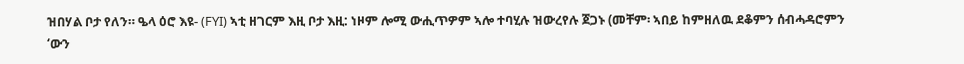ዝበሃል ቦታ የለን። ዔላ ዕሮ እዩ- (FYI) ኣቲ ዘገርም እዚ ቦታ እዚ: ነዞም ሎሚ ውሒጥዎም ኣሎ ተባሂሉ ዝውረየሉ ጀጋኑ (መቸም፡ ኣበይ ከምዘለዉ ደቆምን ሰብሓዳሮምን ‘ውን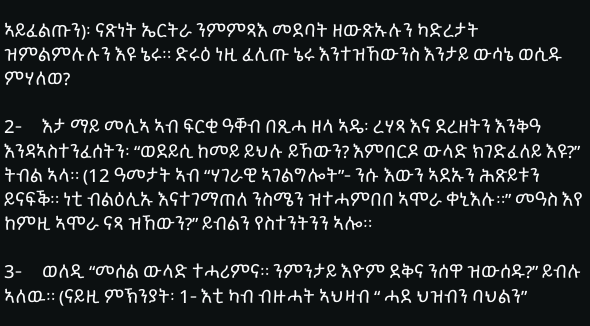ኣይፈልጡን)፡ ናጽነት ኤርትራ ንምምጻእ መደባት ዘውጽኡሉን ካድረታት ዝምልምሉሉን እዩ ኔሩ። ድሩዕ ነዚ ፈሊጡ ኔሩ እንተዝኸውንስ እንታይ ውሳኔ ወሲዱ ምሃለወ?

2-     እታ ማይ መሊኣ ኣብ ፍርቂ ዓቐብ በጺሓ ዘላ ኣዴ፡ ረሃጻ እና ደረዘትን እንቅዓ እንዳኣስተንፈሰትን፡ “ወደይሲ ከመይ ይህሉ ይኸውን? እምበርዶ ውላድ ክገድፈለይ እዩ?” ትብል ኣላ። (12 ዓመታት ኣብ “ሃገራዊ ኣገልግሎት”- ንሱ እውን ኣደኡን ሕጽይቱን ይናፍቕ። ነቲ ብልዕሊኡ እናተገማጠለ ንስሜን ዝተሓምበበ ኣሞራ ቀኒእሉ።” መዓስ እየ ከምዚ ኣሞራ ናጻ ዝኸውን?” ይብልን የስተንትንን ኣሎ።

3-     ወለዲ “መሰል ውላድ ተሓሪምና። ንምንታይ እዮም ደቅና ንሰዋ ዝውሰዱ?” ይብሉ ኣለዉ። (ናይዚ ምኽንያት፡ 1- እቲ ካብ ብዙሓት ኣህዛብ “ ሓደ ህዝብን ባህልን”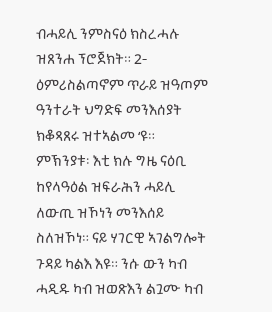ብሓይሊ ንምስናዕ ክስረሓሉ ዝጸንሐ ፕሮጀክት። 2- ዕምሪስልጣኖም ጥራይ ዝዓጦም ዓንተራት ህግድፍ መንእሰያት ክቆጻጸሩ ዝተኣልመ ‘ዩ። ምኽንያቱ፡ እቲ ክሉ ግዜ ናዕቢ ከየላዓዕል ዝፍራሕን ሓይሊ ለውጢ ዝኾነን መንእሰይ ስለዝኾነ። ናይ ሃገርዊ ኣገልግሎት ጉዳይ ካልእ እዩ። ንሱ ውን ካብ ሓዲዱ ካብ ዝወጽእን ልጓሙ ካብ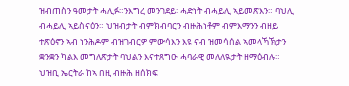ዝብጠስን ዓመታት ሓሊፉ።ንእግረ መንገደይ፡ ሓድነት ብሓይሊ ኣይመጽእን። ባህሊ ብሓይሊ ኣይስናዕን። ህዝብታት ብምክብባርን ብዙሕነቶም ብምእማንን ብዘይ ተጽዕኖን ኣብ ነንሕዶም ብዝገብርዎ ምውሳእን እዩ ናብ ዝመሳሰል ኣመላኻኽታን ቋንቋን ካልእ መግለጽታት ባህልን እናተጸግዑ ሓባራዊ መለለዪታት ዘማዕብሉ። ህዝቢ ኤርትራ ከኣ በዚ ብዙሕ ዘሰክፍ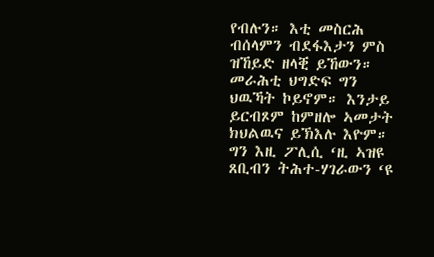የብሉን። እቲ መስርሕ ብሰላምን ብደፋእታን ምስ ዝኸይድ ዘላቒ ይኸውን። መራሕቲ ህግድፍ ግን ህዉኻት ኮይኖም። እንታይ ይርብጾም ከምዘሎ ኣመታት ክህልዉና ይኽእሉ እዮም። ግን እዚ ፖሊሲ ‘ዚ ኣዝዩ ጸቢብን ትሕተ-ሃገራውን ‘ዩ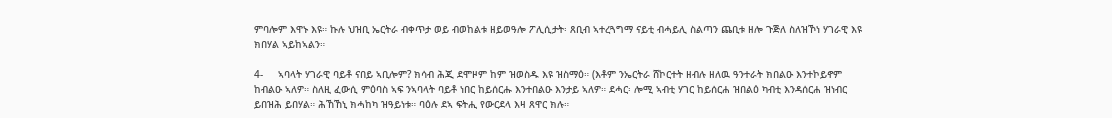ምባሎም እዋኑ እዩ። ኩሉ ህዝቢ ኤርትራ ብቀጥታ ወይ ብወከልቱ ዘይወዓሎ ፖሊሲታት፡ ጸቢብ ኣተረጓግማ ናይቲ ብሓይሊ ስልጣን ጨቢቱ ዘሎ ጉጅለ ስለዝኾነ ሃገራዊ እዩ ክበሃል ኣይከኣልን።

4-     ኣባላት ሃገራዊ ባይቶ ናበይ ኣቢሎም? ክሳብ ሕጂ ደሞዞም ከም ዝወስዱ እዩ ዝስማዕ። (እቶም ንኤርትራ ሸኮርተት ዘብሉ ዘለዉ ዓንተራት ክበልዑ እንተኮይኖም ከብልዑ ኣለዎ። ስለዚ ፈውሲ ምዕባስ ኣፍ ንኣባላት ባይቶ ነበር ከይሰርሑ እንተበልዑ እንታይ ኣለዎ። ደሓር፡ ሎሚ ኣብቲ ሃገር ከይሰርሐ ዝበልዕ ካብቲ እንዳሰርሐ ዝነብር ይበዝሕ ይበሃል። ሕኸኸኒ ክሓከካ ዝዓይነቱ። ባዕሉ ደኣ ፍትሒ የውርደላ እዛ ጸዋር ክሉ።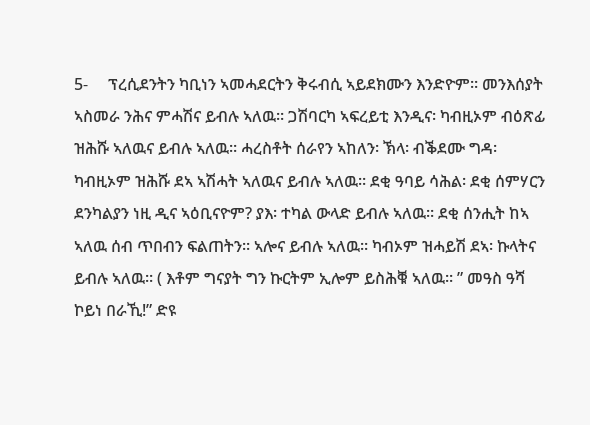5-     ፕረሲደንትን ካቢነን ኣመሓደርትን ቅሩብሲ ኣይደክሙን እንድዮም። መንእሰያት ኣስመራ ንሕና ምሓሽና ይብሉ ኣለዉ። ጋሽባርካ ኣፍረይቲ እንዲና፡ ካብዚኦም ብዕጽፊ ዝሕሹ ኣለዉና ይብሉ ኣለዉ። ሓረስቶት ሰራየን ኣከለን፡ ኽላ፡ ብቕደሙ ግዳ፡ ካብዚኦም ዝሕሹ ደኣ ኣሽሓት ኣለዉና ይብሉ ኣለዉ። ደቂ ዓባይ ሳሕል፡ ደቂ ሰምሃርን ደንካልያን ነዚ ዲና ኣዕቢናዮም? ያእ፡ ተካል ውላድ ይብሉ ኣለዉ። ደቂ ሰንሒት ከኣ ኣለዉ ሰብ ጥበብን ፍልጠትን። ኣሎና ይብሉ ኣለዉ። ካብኦም ዝሓይሽ ደኣ፡ ኩላትና ይብሉ ኣለዉ። ( እቶም ግናያት ግን ኩርትም ኢሎም ይስሕቑ ኣለዉ። ” መዓስ ዓሻ ኮይነ በራኺ!” ድዩ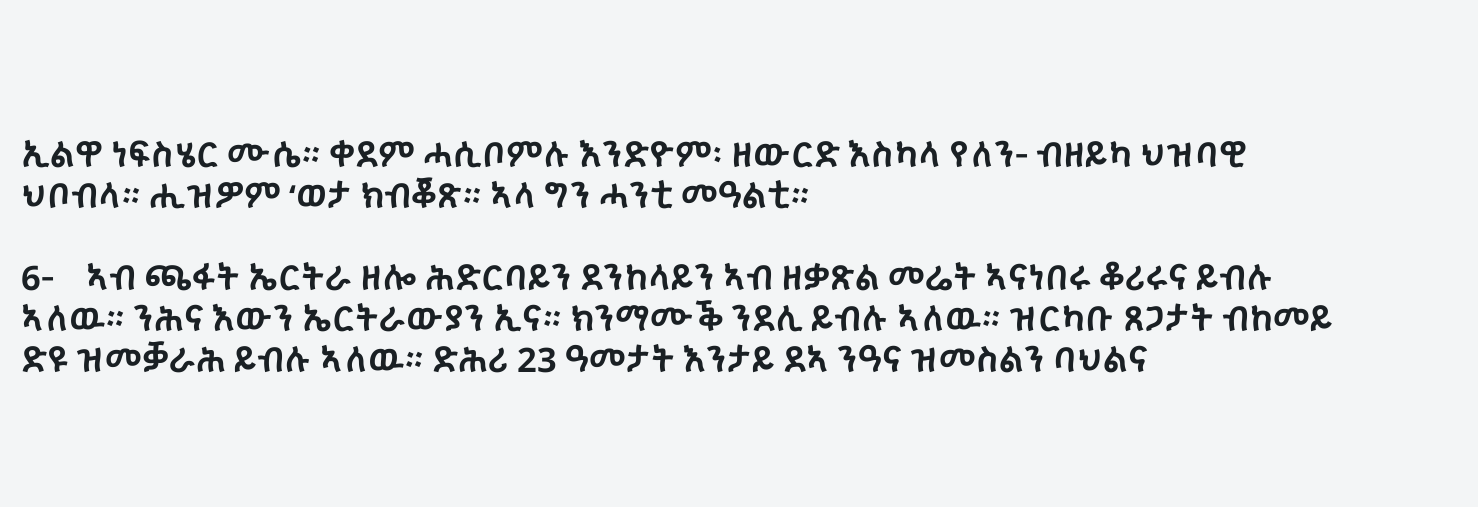ኢልዋ ነፍስሄር ሙሴ። ቀደም ሓሲቦምሉ እንድዮም፡ ዘውርድ እስካላ የለን- ብዘይካ ህዝባዊ ህቦብላ። ሒዝዎም ‘ወታ ክብቖጽ። ኣላ ግን ሓንቲ መዓልቲ።

6-    ኣብ ጫፋት ኤርትራ ዘሎ ሕድርባይን ደንከላይን ኣብ ዘቃጽል መሬት ኣናነበሩ ቆሪሩና ይብሉ ኣለዉ። ንሕና እውን ኤርትራውያን ኢና። ክንማሙቕ ንደሊ ይብሉ ኣለዉ። ዝርካቡ ጸጋታት ብከመይ ድዩ ዝመቓራሕ ይብሉ ኣለዉ። ድሕሪ 23 ዓመታት እንታይ ደኣ ንዓና ዝመስልን ባህልና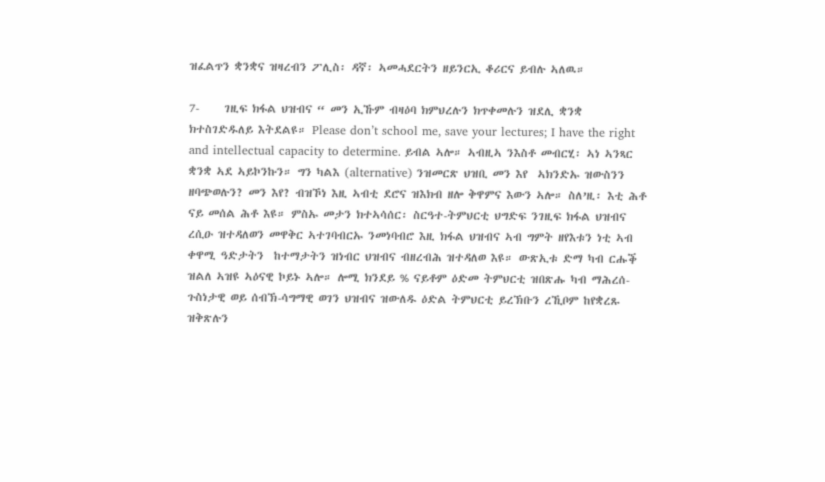ዝፈልጥን ቋንቋና ዝዛረብን ፖሊስ፡ ዳኛ፡ ኣመሓደርትን ዘይንርኢ ቆሪርና ይብሉ ኣለዉ።

7-     ገዚፍ ክፋል ህዝብና “ መን ኢኹም ብዛዕባ ክምህረሉን ክጥቀመሉን ዝደሊ ቋንቋ ክተስገድዱለይ እትደልዩ። Please don’t school me, save your lectures; I have the right and intellectual capacity to determine. ይብል ኣሎ። ኣብዚኣ ንእስቶ መብርሂ፡ ኣነ ኣንጻር ቋንቋ ኣደ ኣይኮንኩን። ግን ካልእ (alternative) ንዝመርጽ ህዝቢ መን እየ  ኣክንድኡ ዝውስንን ዘባጭወሉን? መን እየ? ብዝኾነ እዚ ኣብቲ ደሮና ዝእክብ ዘሎ ቅዋምና እውን ኣሎ። ስለ’ዚ፡ እቲ ሕቶ ናይ መሰል ሕቶ እዩ። ምስኡ መታን ክተኣሳሰር፡ ስርዓተ-ትምህርቲ ህግድፍ ንገዚፍ ክፋል ህዝብና ረሲዑ ዝተዳለወን መዋቅር ኣተገባብርኡ ንመነባብሮ እዚ ክፋል ህዝብና ኣብ ግምት ዘየእቱን ነቲ ኣብ ቀዋሚ ዓድታትን  ከተማታትን ዝነብር ህዝብና ብዘረብሕ ዝተዳለወ እዩ። ውጽኢቱ ድማ ካብ ርሑቕ ዝልለ ኣዝዩ ኣዕናዊ ኮይኑ ኣሎ። ሎሚ ክንደይ % ናይቶም ዕድመ ትምህርቲ ዝበጽሑ ካብ ማሕረሰ-ጉስነታዊ ወይ ሰብኽ-ሳግማዊ ወገን ህዝብና ዝውለዱ ዕድል ትምህርቲ ይረኽቡን ረኺቦም ከየቋረጹ ዝቅጽሉን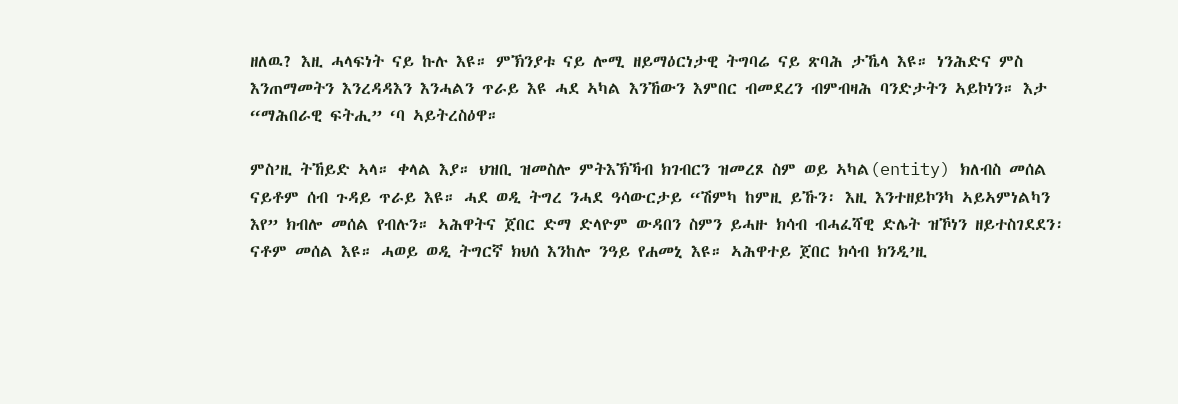ዘለዉ? እዚ ሓላፍነት ናይ ኩሉ እዩ። ምኽንያቱ ናይ ሎሚ ዘይማዕርነታዊ ትግባሬ ናይ ጽባሕ ታኼላ እዩ። ነንሕድና ምስ እንጠማመትን እንረዳዳእን እንሓልን ጥራይ እዩ ሓደ ኣካል እንኸውን እምበር ብመደረን ብምብዛሕ ባንድታትን ኣይኮነን። እታ “ማሕበራዊ ፍትሒ” ‘ባ ኣይትረስዕዋ።

ምስ’ዚ ትኸይድ ኣላ። ቀላል እያ። ህዝቢ ዝመስሎ ምትእኽኻብ ክገብርን ዝመረጾ ስም ወይ ኣካል(entity) ክለብስ መሰል ናይቶም ሰብ ጉዳይ ጥራይ እዩ። ሓደ ወዲ ትግረ ንሓደ ዓሳውርታይ “ሽምካ ከምዚ ይኹን፡ እዚ እንተዘይኮንካ ኣይኣምነልካን እየ” ክብሎ መሰል የብሉን። ኣሕዋትና ጀበር ድማ ድላዮም ውዳበን ስምን ይሓዙ ክሳብ ብሓፈሻዊ ድሌት ዝኾነን ዘይተስገደደን፡ ናቶም መሰል እዩ። ሓወይ ወዲ ትግርኛ ክህሰ እንከሎ ንዓይ የሐመኒ እዩ። ኣሕዋተይ ጀበር ክሳብ ክንዲ’ዚ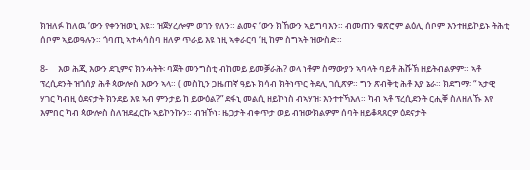ክዝለፉ ከለዉ ‘ውን የቀንዝወኒ እዩ። ዝጀሃረሎም ወገን የለን። ልመና ‘ውን ክኸውን ኣይግባእን። ብመጠን ቁጽሮም ልዕሊ ሰቦም እንተዘይኮይኑ ትሕቲ ሰቦም ኣይወዓሉን። ጎባጢ ኣተሓሳስባ ዘለዎ ጥራይ እዩ ነዚ ኣቀራርባ ‘ዚ ከም ስግኣት ዝውስድ።

8-     እወ ሕጂ እውን ደጊምና ክንሓትት፡ ባጀት መንግስቲ ብከመይ ይመቓራሕ? ወላ ነቶም ስማውያን ኣባላት ባይቶ ሕሹኽ ዘይትብልዎም። ኣቶ ፕረሲደንት ዝጎሰያ ሕቶ ጳውሎስ እውን ኣላ። ( መስኪን ጋዜጠኛ ዓይኑ ክሳብ ክትነጥር ትደሊ ገሲጽዎ። ግን ጽብቅቲ ሕቶ እያ ኔራ። ክደግማ፡ “ ኣታዊ ሃገር ካብዚ ዕደናታት ክንደይ እዩ ኣብ ምንታይ ከ ይውዕል?” ደፋኒ መልሲ ዘይኮነስ ብኣሃዝ፡ እንተተኻእለ። ካብ ኣቶ ፕረሲደንት ርሒቐ ስለዘለኹ እየ እምበር ካብ ጳውሎስ ስለዝደፈርኩ ኣይኮንኩን። ብዝኾነ፡ ዜጋታት ብቀጥታ ወይ ብዝውክልዎም ሰባት ዘይቆጻጸርዎ ዕደናታት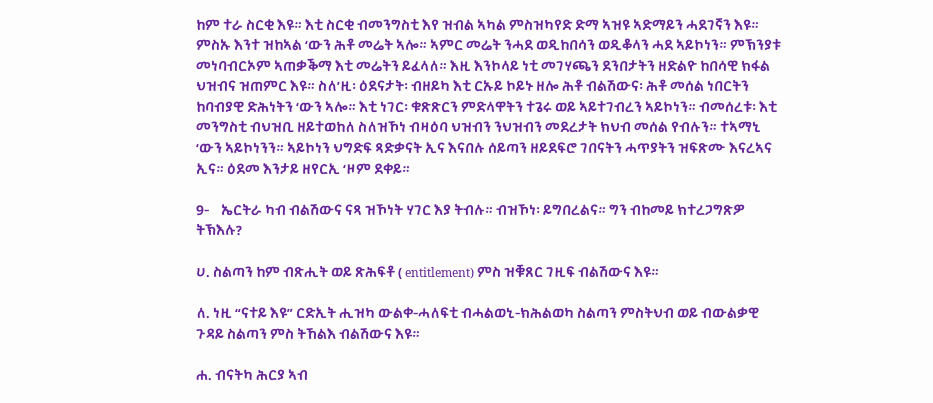ከም ተራ ስርቂ እዩ። እቲ ስርቂ ብመንግስቲ እየ ዝብል ኣካል ምስዝካየድ ድማ ኣዝዩ ኣድማይን ሓደገኛን እዩ። ምስኡ እንተ ዝከኣል ‘ውን ሕቶ መሬት ኣሎ። ኣምር መሬት ንሓደ ወዲከበሳን ወዲቆላን ሓደ ኣይኮነን። ምኽንያቱ መነባብርኦም ኣጠቃቕማ እቲ መሬትን ይፈላለ። እዚ እንኮላይ ነቲ መገሃጫን ደንበታትን ዘድልዮ ከበሳዊ ክፋል ህዝብና ዝጠምር እዩ። ስለ’ዚ፡ ዕደናታት፡ ብዘይካ እቲ ርኡይ ኮይኑ ዘሎ ሕቶ ብልሽውና፡ ሕቶ መሰል ነበርትን ከባብያዊ ድሕነትን ‘ውን ኣሎ። እቲ ነገር፡ ቁጽጽርን ምድላዋትን ተጌሩ ወይ ኣይተገብረን ኣይኮነን። ብመሰረቱ፡ እቲ መንግስቲ ብህዝቢ ዘይተወከለ ስለዝኾነ ብዛዕባ ህዝብን ንህዝብን መደረታት ክህብ መሰል የብሉን። ተኣማኒ ‘ውን ኣይኮነንን። ኣይኮነን ህግድፍ ጻድቃናት ኢና እናበሉ ሰይጣን ዘይደፍሮ ገበናትን ሓጥያትን ዝፍጽሙ እናረኣና ኢና። ዕደመ እንታይ ዘየርኢ ‘ዞም ደቀይ።

9-    ኤርትራ ካብ ብልሽውና ናጻ ዝኾነት ሃገር እያ ትብሉ። ብዝኾነ፡ ይግበረልና። ግን ብከመይ ክተረጋግጽዎ ትኽእሉ?

ሀ. ስልጣን ከም ብጽሒት ወይ ጽሕፍቶ ( entitlement) ምስ ዝቑጸር ገዚፍ ብልሽውና እዩ።

ለ. ነዚ “ናተይ እዩ” ርድኢት ሒዝካ ውልቀ-ሓለፍቲ ብሓልወኒ-ክሕልወካ ስልጣን ምስትህብ ወይ ብውልቃዊ ጉዳይ ስልጣን ምስ ትኸልእ ብልሽውና እዩ።

ሐ. ብናትካ ሕርያ ኣብ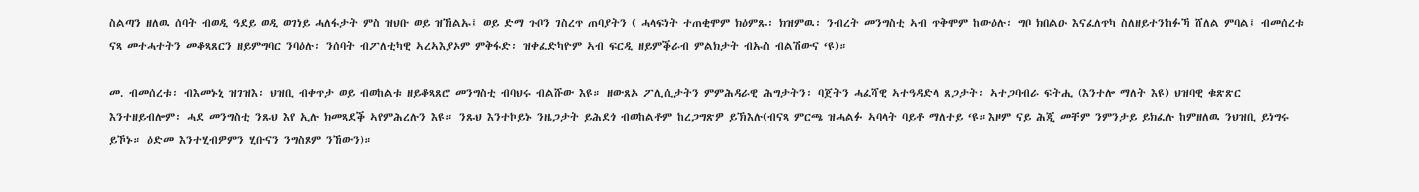ስልጣን ዘለዉ ሰባት ብወዲ ዓደይ ወዲ ወገነይ ሓለፋታት ምስ ዝህቡ ወይ ዝኸልኡ፤ ወይ ድማ ጉቦን ገስረጥ ጠባያትን ( ሓላፍነት ተጠቂሞም ክዕምጹ፡ ክዝምዉ፡ ንብረት መንግስቲ ኣብ ጥቅሞም ከውዕሉ፡ ግቦ ክበልዑ እናፈለጥካ ስለዘይተንከፉኻ ሸለል ምባል፤ ብመሰረቱ ናጻ መተሓተትን መቆጻጸርን ዘይምግባር ንባዕሉ፡ ንሰባት ብፖለቲካዊ ኣረኣእያኦም ምቅፋድ፡ ዝቀፈድካዮም ኣብ ፍርዲ ዘይምቕራብ ምልክታት ብኡስ ብልሽውና ‘ዩ)።

መ. ብመሰረቱ፡ ብእመኑኒ ዝገዝእ፡ ህዝቢ ብቀጥታ ወይ ብወከልቱ ዘይቆጻጸሮ መንግስቲ ብባህሩ ብልሹው እዩ። ዘውጸኦ ፖሊሲታትን ምምሕዳራዊ ሕግታትን፡ ባጀትን ሓፈሻዊ ኣተዓዳድላ ጸጋታት፡ ኣተጋባብራ ፍትሒ (እንተሎ ማለት እዩ) ህዝባዊ ቁጽጽር እንተዘይብሎም፡ ሓደ መንግስቲ ንጹህ እየ ኢሉ ክመጻደቕ ኣየምሕረሉን እዩ። ንጹህ እንተኮይኑ ንዜጋታት ይሕደጎ ብወከልቶም ከረጋግጽዎ ይኽእሉ(ብናጻ ምርጫ ዝሓልፉ ኣባላት ባይቶ ማለተይ ‘ዩ።እዞም ናይ ሕጂ መቸም ንምንታይ ይክፈሉ ከምዘለዉ ንህዝቢ ይነግሩ ይኾኑ። ዕድመ እንተሂብዎምን ሂቡናን ንግስጾም ንኸውን)።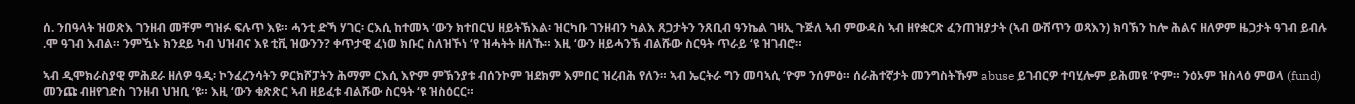ሰ. ንበዓላት ዝወጽእ ገንዘብ መቸም ግዝፉ ፍሉጥ እዩ። ሓንቲ ድኻ ሃገር፡ ርእሲ ከተመኣ ‘ውን ክተበርህ ዘይትኽእል፡ ዝርካቡ ገንዘብን ካልእ ጸጋታትን ንጸቢብ ዓንኬል ገዛኢ ጉጅለ ኣብ ምውዳስ ኣብ ዘየቋርጽ ፈንጠዝያታት (ኣብ ውሽጥን ወጻእን) ክባኽን ከሎ ሕልና ዘለዎም ዜጋታት ዓገብ ይብሉ .ሞ ዓገብ እብል። ንምዃኑ ክንደይ ካብ ህዝብና እዩ ቲቪ ዝውንን? ቀጥታዊ ፈነወ ክቡር ስለዝኾነ ‘የ ዝሓትት ዘለኹ። እዚ ‘ውን ዘይሓንኽ ብልሹው ስርዓት ጥራይ ‘ዩ ዝገብሮ።

ኣብ ዲሞክራስያዊ ምሕደራ ዘለዎ ዓዲ፡ ኮንፈረንሳትን ዎርክሾፓትን ሕማም ርእሲ እዮም ምኽንያቱ ብሰንኮም ዝደክም እምበር ዝረብሕ የለን። ኣብ ኤርትራ ግን መባኣሲ ‘ዮም ንሰምዕ። ሰራሕተኛታት መንግስትኹም abuse ይገብርዎ ተባሂሎም ይሕመዩ ‘ዮም። ንዕኦም ዝስላዕ ምወላ (fund) መንጩ ብዘየገድስ ገንዘብ ህዝቢ ‘ዩ። እዚ ‘ውን ቁጽጽር ኣብ ዘይፈቱ ብልሹው ስርዓት ‘ዩ ዝስዕርር።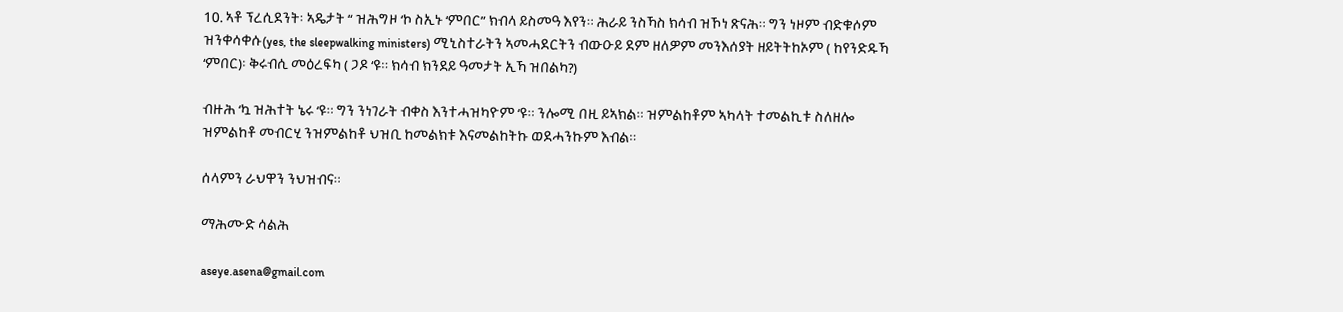10. ኣቶ ፕረሲደንት፡ ኣዴታት “ ዝሕግዞ ‘ኮ ስኢኑ ‘ምበር” ክብላ ይስመዓ እየን። ሕራይ ንስኻስ ክሳብ ዝኾነ ጽናሕ። ግን ነዞም ብድቁሶም ዝንቀሳቀሱ(yes, the sleepwalking ministers) ሚኒስተራትን ኣመሓደርትን ብውዑይ ደም ዘለዎም መንእሰያት ዘይትትከኦም ( ከየንድዱኻ ‘ምበር)፡ ቅሩብሲ መዕረፍካ ( ጋዶ ‘ዩ። ክሳብ ክንደይ ዓመታት ኢኻ ዝበልካ?)

ብዙሕ ‘ኳ ዝሕተት ኔሩ ‘ዩ። ግን ንነገራት ብቀስ እንተሓዝካዮም ‘ዩ። ንሎሚ በዚ ይኣክል። ዝምልከቶም ኣካላት ተመልኪቱ ስለዘሎ ዝምልከቶ መብርሂ ንዝምልከቶ ህዝቢ ከመልክቱ እናመልከትኩ ወደሓንኩም እብል።

ሰላምን ራህዋን ንህዝብና።

ማሕሙድ ሳልሕ

aseye.asena@gmail.com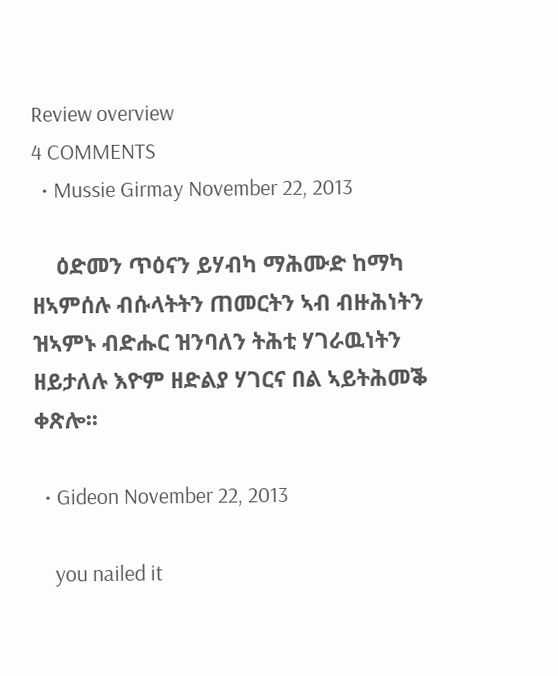Review overview
4 COMMENTS
  • Mussie Girmay November 22, 2013

    ዕድመን ጥዕናን ይሃብካ ማሕሙድ ከማካ ዘኣምሰሉ ብሱላትትን ጠመርትን ኣብ ብዙሕነትን ዝኣምኑ ብድሑር ዝንባለን ትሕቲ ሃገራዉነትን ዘይታለሉ እዮም ዘድልያ ሃገርና በል ኣይትሕመቕ ቀጽሎ፡፡

  • Gideon November 22, 2013

    you nailed it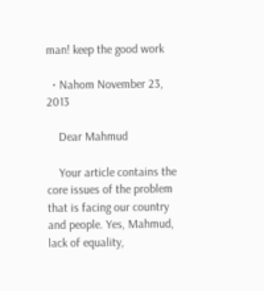man! keep the good work

  • Nahom November 23, 2013

    Dear Mahmud

    Your article contains the core issues of the problem that is facing our country and people. Yes, Mahmud, lack of equality,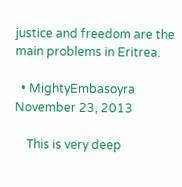justice and freedom are the main problems in Eritrea.

  • MightyEmbasoyra November 23, 2013

    This is very deep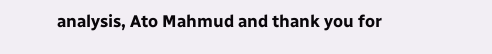analysis, Ato Mahmud and thank you for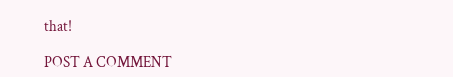that!

POST A COMMENT